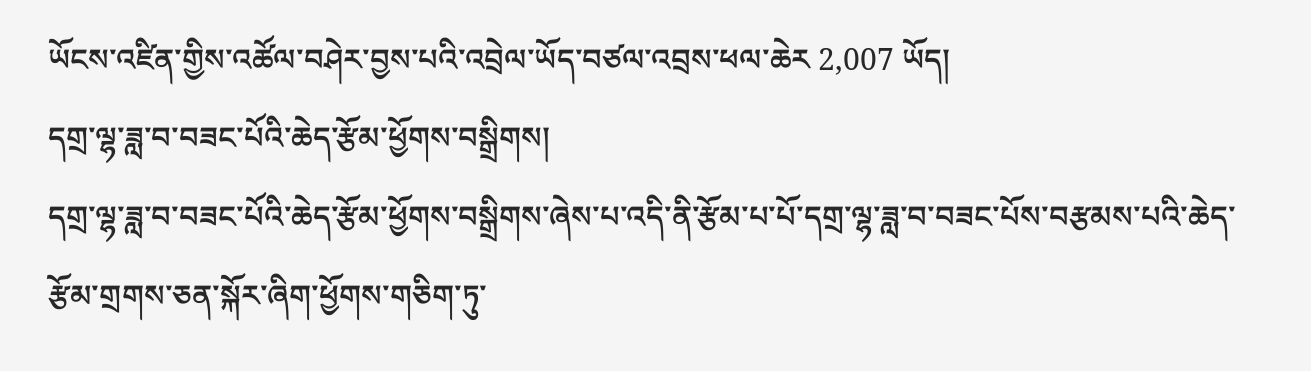ཡོངས་འཛིན་གྱིས་འཚོལ་བཤེར་བྱས་པའི་འབྲེལ་ཡོད་བཙལ་འབྲས་ཕལ་ཆེར 2,007 ཡོད།
དགྲ་ལྷ་ཟླ་བ་བཟང་པོའི་ཆེད་རྩོམ་ཕྱོགས་བསྒྲིགས།
དགྲ་ལྷ་ཟླ་བ་བཟང་པོའི་ཆེད་རྩོམ་ཕྱོགས་བསྒྲིགས་ཞེས་པ་འདི་ནི་རྩོམ་པ་པོ་དགྲ་ལྷ་ཟླ་བ་བཟང་པོས་བརྩམས་པའི་ཆེད་རྩོམ་གྲགས་ཅན་སྐོར་ཞིག་ཕྱོགས་གཅིག་ཏུ་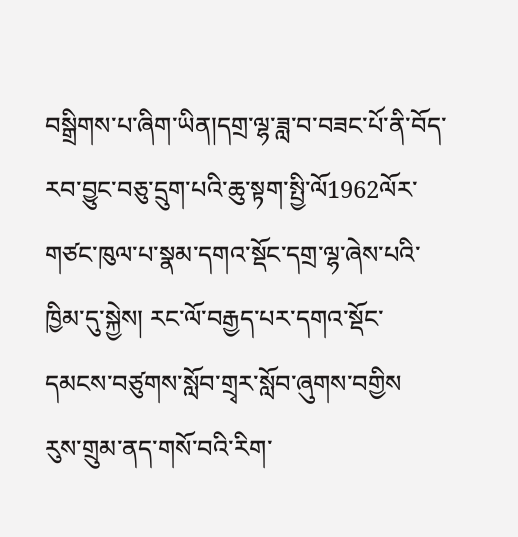བསྒྲིགས་པ་ཞིག་ཡིན།དགྲ་ལྷ་ཟླ་བ་བཟང་པོ་ནི་བོད་རབ་བྱུང་བཅུ་དྲུག་པའི་ཆུ་སྟག་སྤྱི་ལོ1962ལོར་གཙང་ཁུལ་པ་སྣམ་དགའ་སྡོང་དགྲ་ལྷ་ཞེས་པའི་ཁྱིམ་དུ་སྐྱེས། རང་ལོ་བརྒྱད་པར་དགའ་སྡོང་དམངས་བཙུགས་སློབ་གྲྭར་སློབ་ཞུགས་བགྱིས
རུས་གྲུམ་ནད་གསོ་བའི་རིག་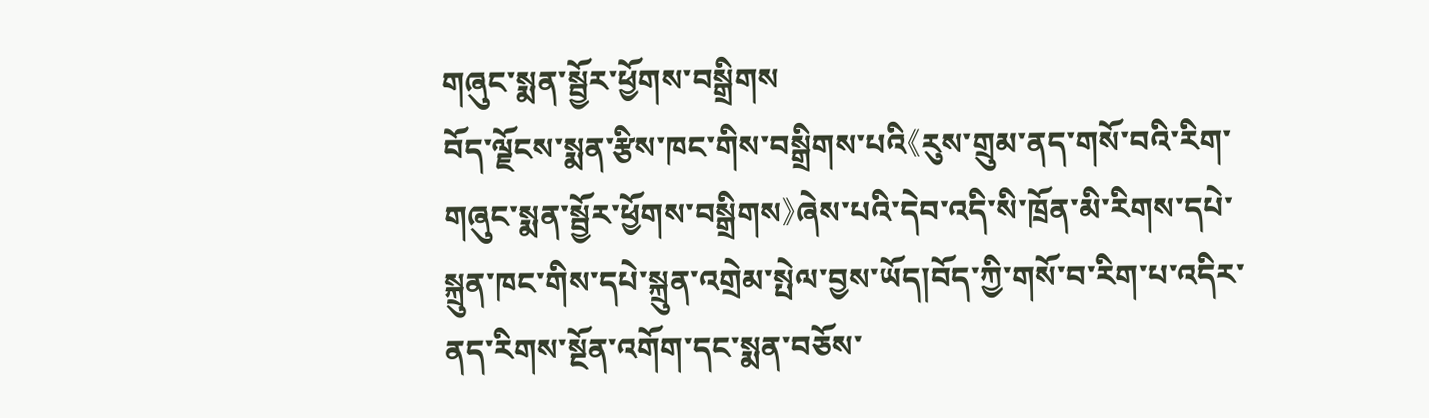གཞུང་སྨན་སྦྱོར་ཕྱོགས་བསྒྲིགས
བོད་ལྗོངས་སྨན་རྩིས་ཁང་གིས་བསྒྲིགས་པའི《རུས་གྲུམ་ནད་གསོ་བའི་རིག་གཞུང་སྨན་སྦྱོར་ཕྱོགས་བསྒྲིགས》ཞེས་པའི་དེབ་འདི་སི་ཁྲོན་མི་རིགས་དཔེ་སྐྲུན་ཁང་གིས་དཔེ་སྐྲུན་འགྲེམ་སྤེལ་བྱས་ཡོད།བོད་ཀྱི་གསོ་བ་རིག་པ་འདིར་ནད་རིགས་སྔོན་འགོག་དང་སྨན་བཅོས་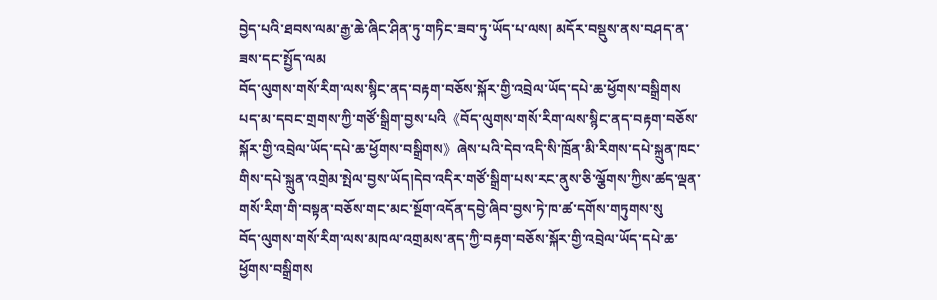བྱེད་པའི་ཐབས་ལམ་རྒྱ་ཆེ་ཞིང་ཤིན་ཏུ་གཏིང་ཟབ་ཏུ་ཡོད་པ་ལས། མདོར་བསྡུས་ནས་བཤད་ན་ཟས་དང་སྤྱོད་ལམ
བོད་ལུགས་གསོ་རིག་ལས་སྙིང་ནད་བརྟག་བཅོས་སྐོར་གྱི་འབྲེལ་ཡོད་དཔེ་ཆ་ཕྱོགས་བསྒྲིགས
པད་མ་དབང་གྲགས་ཀྱི་གཙོ་སྒྲིག་བྱས་པའི《བོད་ལུགས་གསོ་རིག་ལས་སྙིང་ནད་བརྟག་བཅོས་སྐོར་གྱི་འབྲེལ་ཡོད་དཔེ་ཆ་ཕྱོགས་བསྒྲིགས》ཞེས་པའི་དེབ་འདི་སི་ཁྲོན་མི་རིགས་དཔེ་སྐྲུན་ཁང་གིས་དཔེ་སྐྲུན་འགྲེམ་སྤེལ་བྱས་ཡོད།དེབ་འདིར་གཙོ་སྒྲིག་པས་རང་ནུས་ཅི་ལྕོགས་ཀྱིས་ཚད་ལྡན་གསོ་རིག་གི་བསྟན་བཅོས་གང་མང་སྔོག་འདོན་དབྱེ་ཞིབ་བྱས་ཏེ་ཁ་ཚ་དགོས་གཏུགས་སུ
བོད་ལུགས་གསོ་རིག་ལས་མཁལ་འགྲམས་ནད་ཀྱི་བརྟག་བཅོས་སྐོར་གྱི་འབྲེལ་ཡོད་དཔེ་ཆ་ཕྱོགས་བསྒྲིགས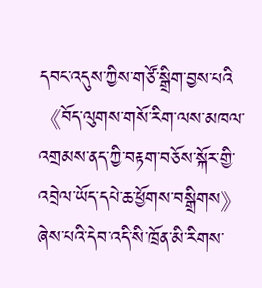དབང་འདུས་ཀྱིས་གཙོ་སྒྲིག་བྱས་པའི《བོད་ལུགས་གསོ་རིག་ལས་མཁལ་འགྲམས་ནད་ཀྱི་བརྟག་བཅོས་སྐོར་གྱི་འབྲེལ་ཡོད་དཔེ་ཆ་ཕྱོགས་བསྒྲིགས》ཞེས་པའི་དེབ་འདི་སི་ཁྲོན་མི་རིགས་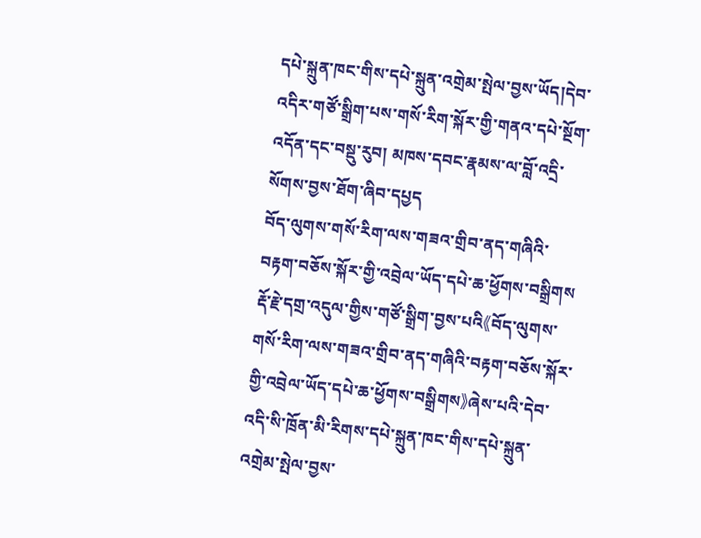དཔེ་སྐྲུན་ཁང་གིས་དཔེ་སྐྲུན་འགྲེམ་སྤེལ་བྱས་ཡོད།དེབ་འདིར་གཙོ་སྒྲིག་པས་གསོ་རིག་སྐོར་གྱི་གནའ་དཔེ་སྔོག་འདོན་དང་བསྡུ་རུབ། མཁས་དབང་རྣམས་ལ་བློ་འདྲི་སོགས་བྱས་ཐོག་ཞིབ་དཔྱད
བོད་ལུགས་གསོ་རིག་ལས་གཟའ་གྲིབ་ནད་གཞིའི་བརྟག་བཅོས་སྐོར་གྱི་འབྲེལ་ཡོད་དཔེ་ཆ་ཕྱོགས་བསྒྲིགས
རྡོ་རྗེ་དགྲ་འདུལ་གྱིས་གཙོ་སྒྲིག་བྱས་པའི《བོད་ལུགས་གསོ་རིག་ལས་གཟའ་གྲིབ་ནད་གཞིའི་བརྟག་བཅོས་སྐོར་གྱི་འབྲེལ་ཡོད་དཔེ་ཆ་ཕྱོགས་བསྒྲིགས》ཞེས་པའི་དེབ་འདི་སི་ཁྲོན་མི་རིགས་དཔེ་སྐྲུན་ཁང་གིས་དཔེ་སྐྲུན་འགྲེམ་སྤེལ་བྱས་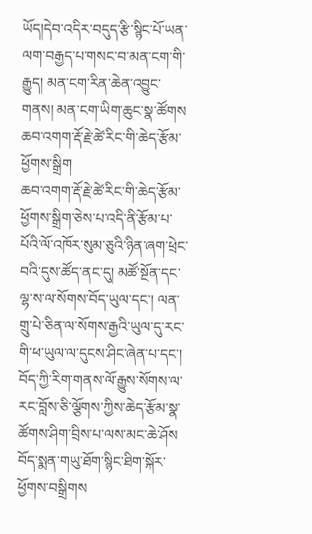ཡོད།དེབ་འདིར་བདུད་རྩི་སྙིང་པོ་ཡན་ལག་བརྒྱད་པ་གསང་བ་མན་ངག་གི་རྒྱུད། མན་ངག་རིན་ཆེན་འབྱུང་གནས། མན་ངག་ཡིག་ཆུང་སྣ་ཚོགས
ཆབ་འགག་རྡོ་རྗེ་ཚེ་རིང་གི་ཆེད་རྩོམ་ཕྱོགས་སྒྲིག
ཆབ་འགག་རྡོ་རྗེ་ཚེ་རིང་གི་ཆེད་རྩོམ་ཕྱོགས་སྒྲིག་ཅེས་པ་འདི་ནི་རྩོམ་པ་པོའི་ལོ་འཁོར་སུམ་ཅུའི་ཉིན་ཞག་ཕྲེང་བའི་དུས་ཚོད་ནང་དུ། མཚོ་སྔོན་དང་ལྷ་ས་ལ་སོགས་བོད་ཡུལ་དང་། ལན་གྲུ་པེ་ཅིན་ལ་སོགས་རྒྱའི་ཡུལ་དུ་རང་གི་ཕ་ཡུལ་ལ་དུངས་ཤིང་ཞེན་པ་དང་། བོད་ཀྱི་རིག་གནས་ལོ་རྒྱུས་སོགས་ལ་རང་བློས་ཅི་ལྕོགས་ཀྱིས་ཆེད་རྩོམ་སྣ་ཚོགས་ཤིག་བྲིས་པ་ལས་མང་ཆེ་ཤོས
བོད་སྨན་གཡུ་ཐོག་སྙིང་ཐིག་སྐོར་ཕྱོགས་བསྒྲིགས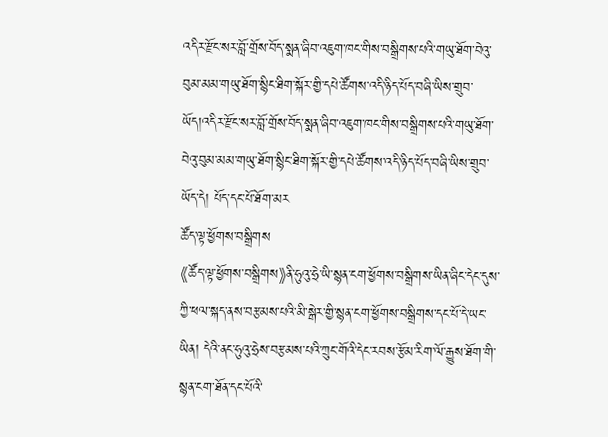འདིར་རྫོང་སར་བློ་གྲོས་བོད་སྨན་ཞིབ་འཇུག་ཁང་གིས་བསྒྲིགས་པའི་གཡུ་ཐོག་བེའུ་བུམ་མམ་གཡུ་ཐོག་སྙིང་ཐིག་སྐོར་གྱི་དཔེ་ཚོགས་འདི་ཉིད་པོད་བཞི་ཡིས་གྲུབ་ཡོད།འདིར་རྫོང་སར་བློ་གྲོས་བོད་སྨན་ཞིབ་འཇུག་ཁང་གིས་བསྒྲིགས་པའི་གཡུ་ཐོག་བེའུ་བུམ་མམ་གཡུ་ཐོག་སྙིང་ཐིག་སྐོར་གྱི་དཔེ་ཚོགས་འདི་ཉིད་པོད་བཞི་ཡིས་གྲུབ་ཡོད་དེ། པོད་དང་པོ་ཐོག་མར
ཚོད་ལྟ་ཕྱོགས་བསྒྲིགས
《ཚོད་ལྟ་ཕྱོགས་བསྒྲིགས》ནི་ཧུའུ་ཧྲེ་ཡི་སྙན་ངག་ཕྱོགས་བསྒྲིགས་ཡིན་ཞིང་དེང་དུས་ཀྱི་ཕལ་སྐད་ནས་བརྩམས་པའི་མི་སྒེར་གྱི་སྙན་ངག་ཕྱོགས་བསྒྲིགས་དང་པོ་དེ་ཡང་ཡིན། དེའི་ནང་ཧུའུ་ཧྲེས་བརྩམས་པའི་ཀྲུང་གོའི་དེང་རབས་རྩོམ་རིག་ལོ་རྒྱུས་ཐོག་གི་སྙན་ངག་ཐོན་དང་པོའི་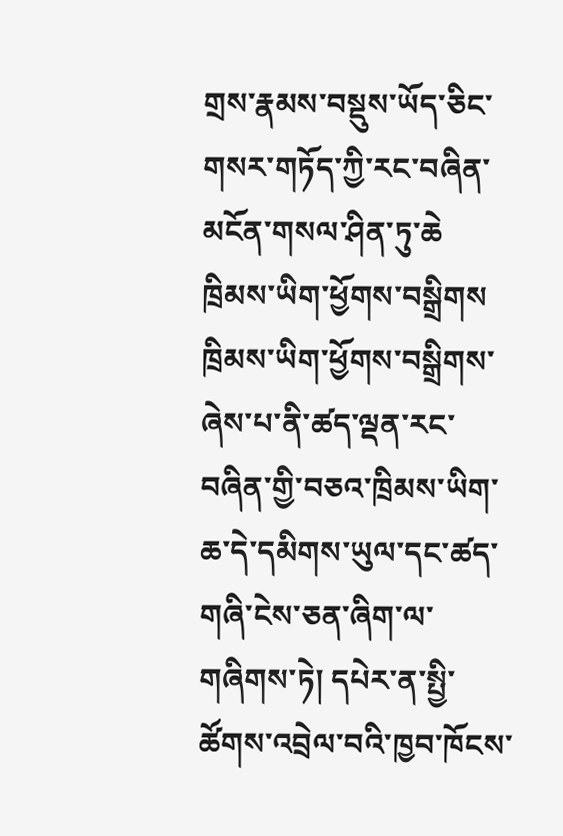གྲས་རྣམས་བསྡུས་ཡོད་ཅིང་གསར་གཏོད་ཀྱི་རང་བཞིན་མངོན་གསལ་ཤིན་ཏུ་ཆེ
ཁྲིམས་ཡིག་ཕྱོགས་བསྒྲིགས
ཁྲིམས་ཡིག་ཕྱོགས་བསྒྲིགས་ཞེས་པ་ནི་ཚད་ལྡན་རང་བཞིན་གྱི་བཅའ་ཁྲིམས་ཡིག་ཆ་དེ་དམིགས་ཡུལ་དང་ཚད་གཞི་ངེས་ཅན་ཞིག་ལ་གཞིགས་ཏེ། དཔེར་ན་སྤྱི་ཚོགས་འབྲེལ་བའི་ཁྱབ་ཁོངས་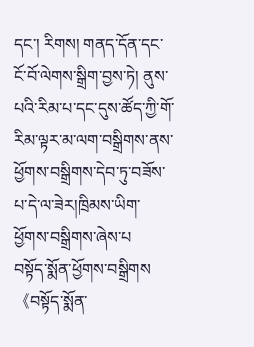དང་། རིགས། གནད་དོན་དང་ངོ་བོ་ལེགས་སྒྲིག་བྱས་ཏེ། ནུས་པའི་རིམ་པ་དང་དུས་ཚོད་ཀྱི་གོ་རིམ་ལྟར་མ་ལག་བསྒྲིགས་ནས་ཕྱོགས་བསྒྲིགས་དེབ་ཏུ་བཟོས་པ་དེ་ལ་ཟེར།ཁྲིམས་ཡིག་ཕྱོགས་བསྒྲིགས་ཞེས་པ
བསྟོད་སྨོན་ཕྱོགས་བསྒྲིགས
《བསྟོད་སྨོན་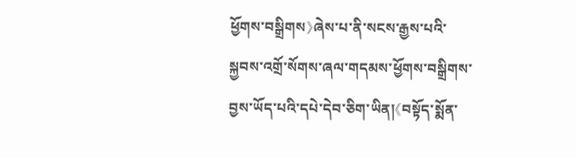ཕྱོགས་བསྒྲིགས》ཞེས་པ་ནི་སངས་རྒྱས་པའི་སྐྱབས་འགྲོ་སོགས་ཞལ་གདམས་ཕྱོགས་བསྒྲིགས་བྱས་ཡོད་པའི་དཔེ་དེབ་ཅིག་ཡིན།《བསྟོད་སྨོན་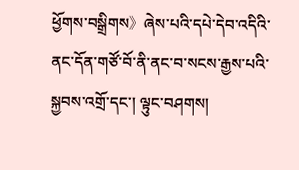ཕྱོགས་བསྒྲིགས》ཞེས་པའི་དཔེ་དེབ་འདིའི་ནང་དོན་གཙོ་བོ་ནི་ནང་བ་སངས་རྒྱས་པའི་སྐྱབས་འགྲོ་དང་། ལྟུང་བཤགས།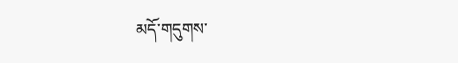མདོ་གདུགས་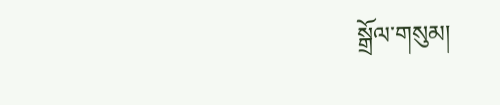སྒྲོལ་གསུམ།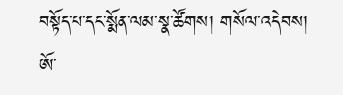བསྟོད་པ་དང་སྨོན་ལམ་སྣ་ཚོགས། གསོལ་འདེབས། ཨོ་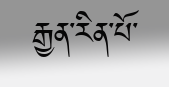རྒྱན་རིན་པོ་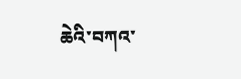ཆེའི་བཀའ་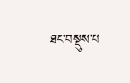ཐང་བསྡུས་པ